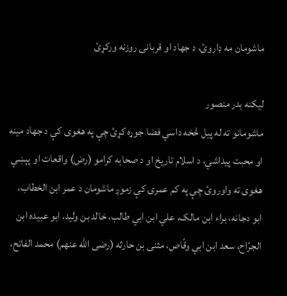ماشومان مه ډاروئ، د جهاد او قربانۍ روزنه ورکړئ

لیکنه بدر منصور
ماشومانو ته له پیل څخه داسي فضا جوړه کړئ چې په هغوی کې د جهاد مینه او محبت پیداشي، د اسلام تاریخ او د صحابه کرامو (رض) واقعات او پېښي هغوی ته واوروئ چې په کم عمرۍ کې زموږ ماشومان د عمر ابن الخطاب، ابو دجانه، براء ابن مالک، علي ابن ابي طالب، خالد بن ولید، ابو عبیده ابن الجرّاح، سعد ابن ابي وقّاص، مثنی بن حارثه (رضی الله عنهم) محمد الفاتح،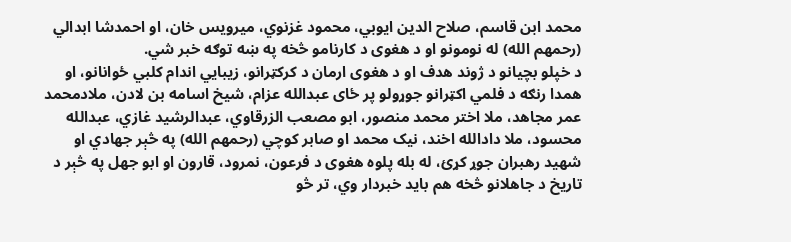محمد ابن قاسم، صلاح الدین ایوبي، محمود غزنوي، میرویس خان، او احمدشا ابدالي (رحمهم الله) له نومونو او د هغوی د کارنامو څخه په ښه توګه خبر شي.
د خپلو بچیانو د ژوند هدف او د هغوی ارمان د کرکټرانو، زیبایي اندام کلبي ځوانانو، او همدا رنګه د فلمي اکټرانو جوړولو پر ځای عبدالله عزام، شیخ اسامه بن لادن، ملادمحمد عمر مجاهد، ملا اختر محمد منصور، ابو مصعب الزرقاوي، عبدالرشید غازي، عبدالله محسود، ملا دادالله اخند، نیک محمد او صابر کوچي (رحمهم الله) په څېر جهادي او شهید رهبران جوړ کړئ، له بله پلوه هغوی د فرعون، نمرود، قارون او ابو جهل په څېر د تاریخ د جاهلانو څخه هم باید خبردار وي، تر څو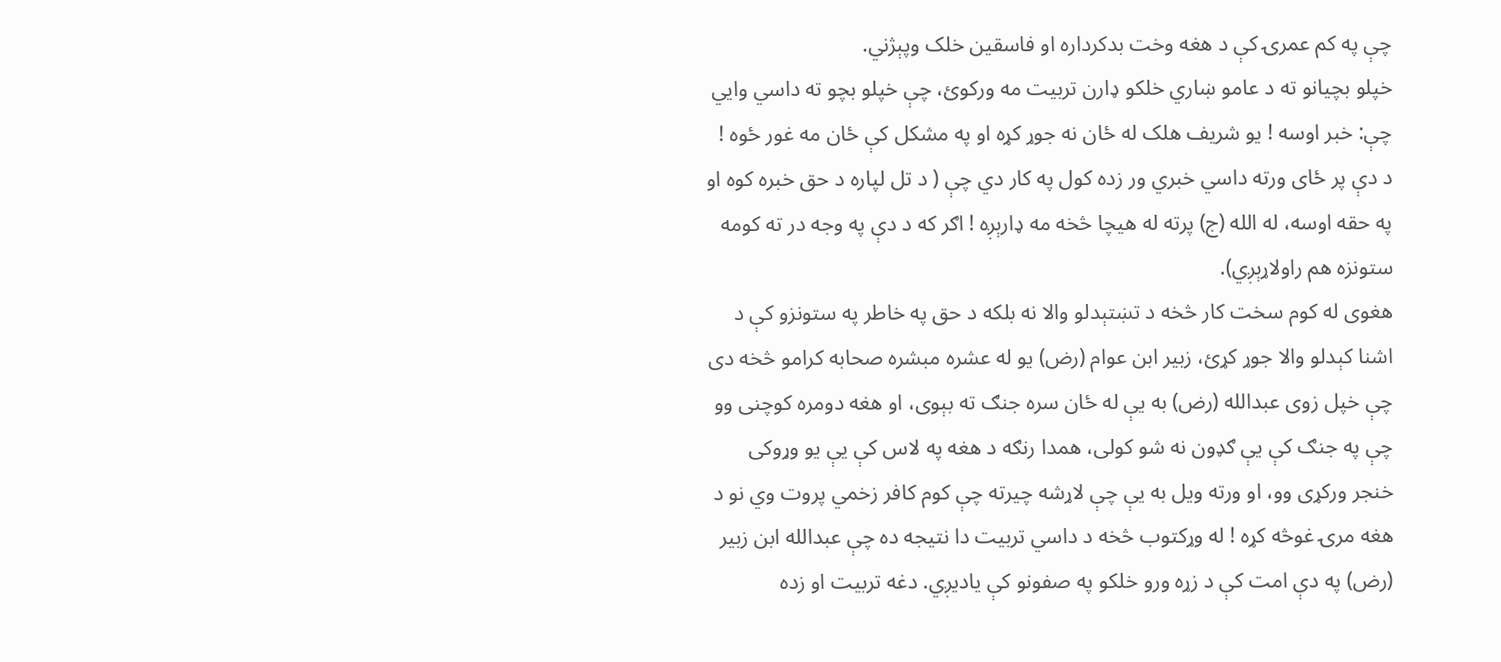چې په کم عمرۍ کې د هغه وخت بدکرداره او فاسقین خلک وپېژني.
خپلو بچیانو ته د عامو ښاري خلکو ډارن تربیت مه ورکوئ، چې خپلو بچو ته داسي وایي چې: خبر اوسه ! یو شریف هلک له ځان نه جوړ کړه او په مشکل کې ځان مه غور ځوه !
د دې پر ځای ورته داسي خبري ور زده کول په کار دي چې ( د تل لپاره د حق خبره کوه او په حقه اوسه، له الله (ج) پرته له هیچا څخه مه ډارېږه ! اګر که د دې په وجه در ته کومه ستونزه هم راولاړېږي).
هغوی له کوم سخت کار څخه د تښتېدلو والا نه بلکه د حق په خاطر په ستونزو کې د اشنا کېدلو والا جوړ کړئ، زبیر ابن عوام (رض) یو له عشره مبشره صحابه کرامو څخه دی چې خپل زوی عبدالله (رض) به یې له ځان سره جنګ ته بېوی، او هغه دومره کوچنی وو چې په جنګ کې یې ګډون نه شو کولی، همدا رنګه د هغه په لاس کې یې یو وړوکی خنجر ورکړی وو، او ورته ویل به یې چې لاړشه چیرته چې کوم کافر زخمي پروت وي نو د هغه مرۍ غوڅه کړه ! له وړکتوب څخه د داسي تربیت دا نتیجه ده چې عبدالله ابن زبیر (رض) په دې امت کې د زړه ورو خلکو په صفونو کې یادیږي. دغه تربیت او زده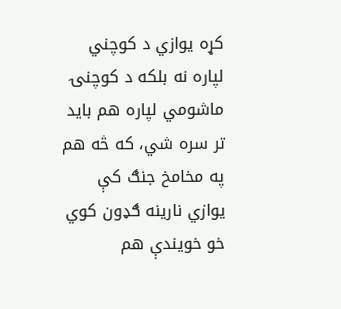کړه یوازي د کوچني لپاره نه بلکه د کوچنۍ ماشومي لپاره هم باید تر سره شي، که څه هم په مخامخ جنګ کې یوازي نارینه ګډون کوي خو خویندې هم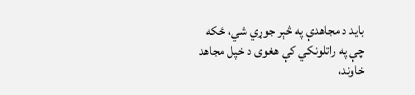باید د مجاهدې په څېر جوړي شي، ځکه چې په راتلونکي کې هغوی د خپل مجاهد خاوند،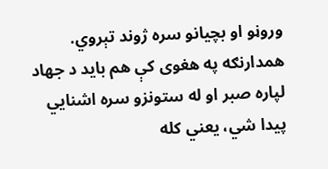وروڼو او بچیانو سره ژوند تېروي. همدارنګه په هغوی کې هم باید د جهاد لپاره صبر او له ستونزو سره اشنایي پیدا شي، یعني کله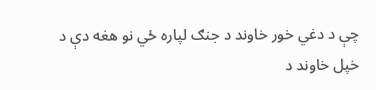چې د دغي خور خاوند د جنګ لپاره ځي نو هغه دې د خپل خاوند د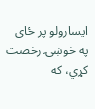ایسارولو پر ځای په خوښۍ رخصت کړي، که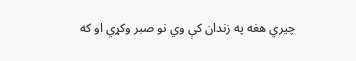چیري هغه په زندان کې وي نو صبر وکړي او که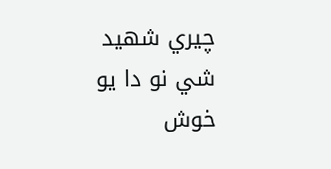چیري شهید شي نو دا یو خوش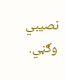نصیبي وګڼي.